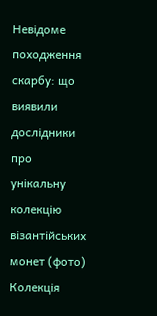Невідоме походження скарбу: що виявили дослідники про унікальну колекцію візантійських монет (фото)
Колекція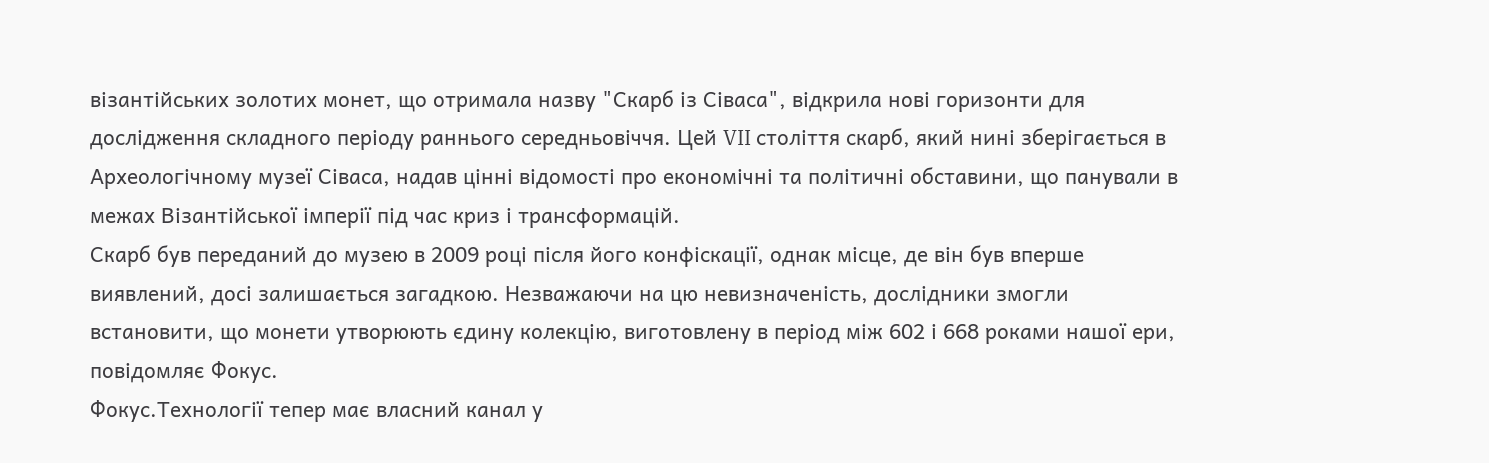візантійських золотих монет, що отримала назву "Скарб із Сіваса", відкрила нові горизонти для дослідження складного періоду раннього середньовіччя. Цей VII століття скарб, який нині зберігається в Археологічному музеї Сіваса, надав цінні відомості про економічні та політичні обставини, що панували в межах Візантійської імперії під час криз і трансформацій.
Скарб був переданий до музею в 2009 році після його конфіскації, однак місце, де він був вперше виявлений, досі залишається загадкою. Незважаючи на цю невизначеність, дослідники змогли встановити, що монети утворюють єдину колекцію, виготовлену в період між 602 і 668 роками нашої ери, повідомляє Фокус.
Фокус.Технології тепер має власний канал у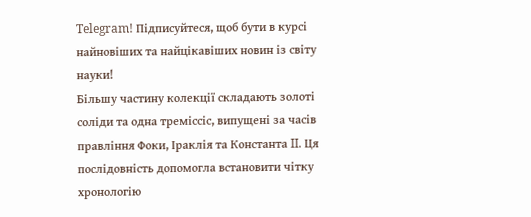Telegram! Підписуйтеся, щоб бути в курсі найновіших та найцікавіших новин із світу науки!
Більшу частину колекції складають золоті соліди та одна треміссіс, випущені за часів правління Фоки, Іраклія та Константа II. Ця послідовність допомогла встановити чітку хронологію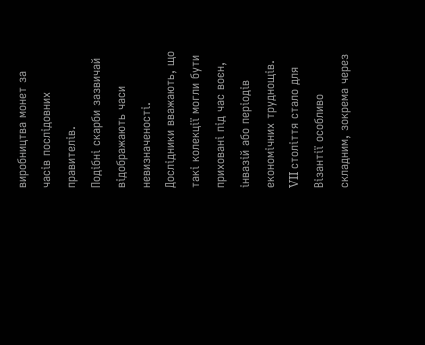виробництва монет за часів послідовних правителів.
Подібні скарби зазвичай відображають часи невизначеності. Дослідники вважають, що такі колекції могли бути приховані під час воєн, інвазій або періодів економічних труднощів. VII століття стало для Візантії особливо складним, зокрема через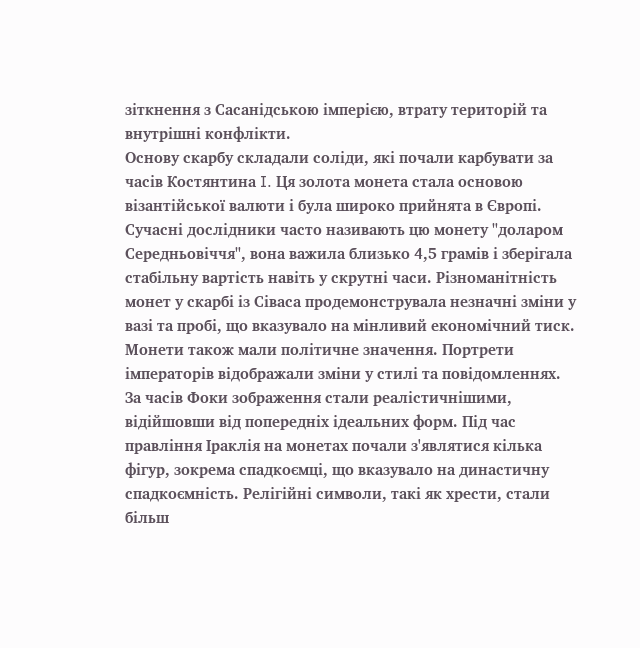зіткнення з Сасанідською імперією, втрату територій та внутрішні конфлікти.
Основу скарбу складали соліди, які почали карбувати за часів Костянтина I. Ця золота монета стала основою візантійської валюти і була широко прийнята в Європі. Сучасні дослідники часто називають цю монету "доларом Середньовіччя", вона важила близько 4,5 грамів і зберігала стабільну вартість навіть у скрутні часи. Різноманітність монет у скарбі із Сіваса продемонструвала незначні зміни у вазі та пробі, що вказувало на мінливий економічний тиск.
Монети також мали політичне значення. Портрети імператорів відображали зміни у стилі та повідомленнях. За часів Фоки зображення стали реалістичнішими, відійшовши від попередніх ідеальних форм. Під час правління Іраклія на монетах почали з'являтися кілька фігур, зокрема спадкоємці, що вказувало на династичну спадкоємність. Релігійні символи, такі як хрести, стали більш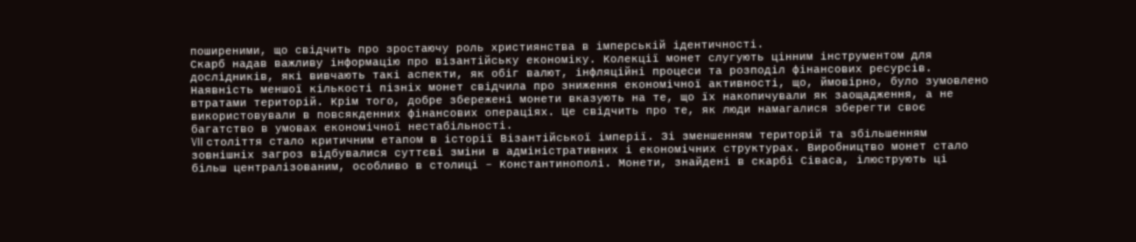поширеними, що свідчить про зростаючу роль християнства в імперській ідентичності.
Скарб надав важливу інформацію про візантійську економіку. Колекції монет слугують цінним інструментом для дослідників, які вивчають такі аспекти, як обіг валют, інфляційні процеси та розподіл фінансових ресурсів. Наявність меншої кількості пізніх монет свідчила про зниження економічної активності, що, ймовірно, було зумовлено втратами територій. Крім того, добре збережені монети вказують на те, що їх накопичували як заощадження, а не використовували в повсякденних фінансових операціях. Це свідчить про те, як люди намагалися зберегти своє багатство в умовах економічної нестабільності.
VII століття стало критичним етапом в історії Візантійської імперії. Зі зменшенням територій та збільшенням зовнішніх загроз відбувалися суттєві зміни в адміністративних і економічних структурах. Виробництво монет стало більш централізованим, особливо в столиці – Константинополі. Монети, знайдені в скарбі Сіваса, ілюструють ці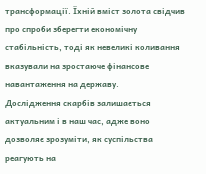трансформації. Їхній вміст золота свідчив про спроби зберегти економічну стабільність, тоді як невеликі коливання вказували на зростаюче фінансове навантаження на державу.
Дослідження скарбів залишається актуальним і в наш час, адже воно дозволяє зрозуміти, як суспільства реагують на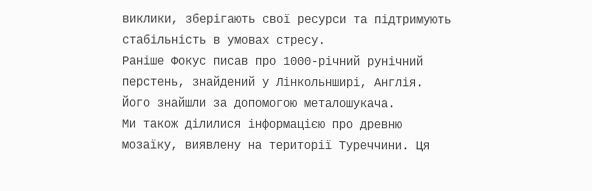виклики, зберігають свої ресурси та підтримують стабільність в умовах стресу.
Раніше Фокус писав про 1000-річний рунічний перстень, знайдений у Лінкольнширі, Англія. Його знайшли за допомогою металошукача.
Ми також ділилися інформацією про древню мозаїку, виявлену на території Туреччини. Ця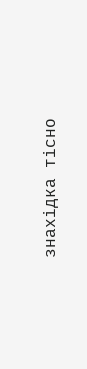знахідка тісно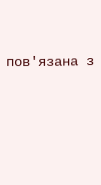пов'язана з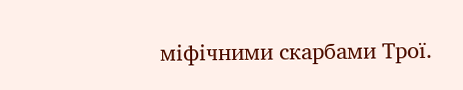міфічними скарбами Трої.